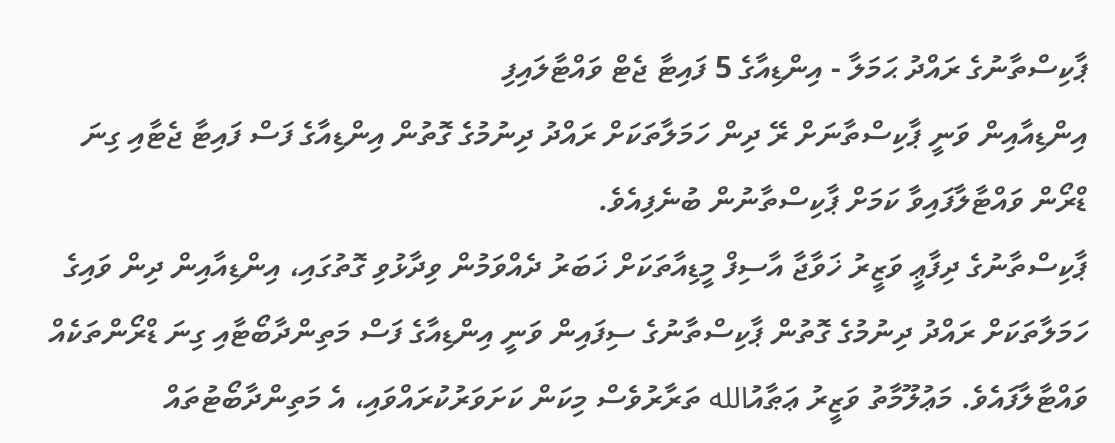ޕާކިސްތާނުގެ ރައްދު ޙަމަލާ - އިންޑިއާގެ 5 ފައިޓާ ޖެޓް ވައްޓާލައިފި
އިންޑިއާއިން ވަނީ ޕާކިސްތާނަށް ރޭ ދިން ހަމަލާތަކަށް ރައްދު ދިނުމުގެ ގޮތުން އިންޑިއާގެ ފަސް ފައިޓާ ޖެޓާއި ގިނަ ޑްރޯން ވައްޓާލާފައިވާ ކަމަށް ޕާކިސްތާނުން ބުނެފިއެވެ.
ޕާކިސްތާނުގެ ދިފާޢީ ވަޒީރު ޚަވާޖާ އާސިފް މީޑިއާތަކަށް ޚަބަރު ދެއްވަމުން ވިދާޅުވި ގޮތުގައި، އިންޑިއާއިން ދިން ވައިގެ ހަމަލާތަކަށް ރައްދު ދިނުމުގެ ގޮތުން ޕާކިސްތާނުގެ ސިފައިން ވަނީ އިންޑިއާގެ ފަސް މަތިންދާބޯޓާއި ގިނަ ޑްރޯންތަކެއް ވައްޓާލާފައެވެ. މަޢުލޫމާތު ވަޒީރު ޢަޠާއުالله ތަރާރުވެސް މިކަން ކަށަވަރުކުރައްވައި، އެ މަތިންދާބޯޓުތައް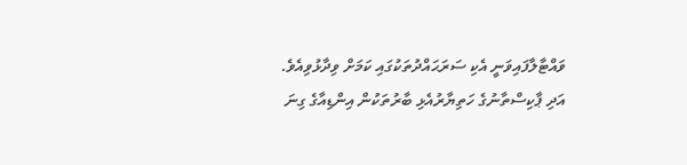ވައްޓާލާފައިވަނީ އެކި ސަރަޙައްދުތަކުގައި ކަމަށް ވިދާޅުވިއެވެ.
އަދި ޕާކިސްތާނުގެ ހަތިޔާރުއެޅި ބާރުތަކުން އިންޑިއާގެ ގިނަ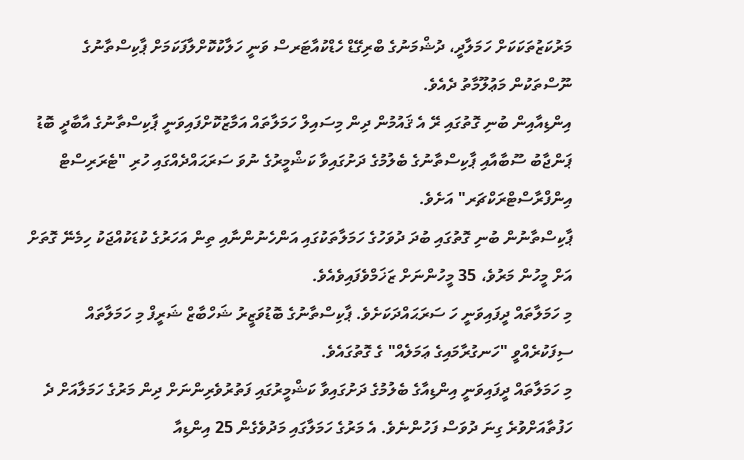މަރުކަޒުތަކަކަށް ހަމަލާދީ، ދުޝްމަނުގެ ބްރިގޭޑް ހެޑްކުއާޓަރސް ވަނީ ހަލާކުކޮށްލާފަކަމަށް ޕާކިސްތާނުގެ ނޫސްތަކުން މަޢުލޫމާތު ދެއެވެ.
އިންޑިއާއިން ބުނި ގޮތުގައި ރޭ އެ ޤައުމުން ދިން މިސައިލް ހަމަލާތައް އަމާޒުކޮށްފައިވަނީ ޕާކިސްތާނުގެ އާބާދީ ބޮޑު ޕަންޖާބު ސޫބާއާއި ޕާކިސްތާނުގެ ބެލުމުގެ ދަށުގައިވާ ކަޝްމީރުގެ ނުވަ ސަރަޙައްދެއްގައި ހުރި "ޓެރަރިސްޓް އިންފްރާސްޓްރަކްޗަރ" އަށެވެ.
ޕާކިސްތާނުން ބުނި ގޮތުގައި ބުދަ ދުވަހުގެ ހަމަލާތަކުގައި އަންހެނުންނާއި ތިން އަހަރުގެ ކުޑަކުއްޖަކު ހިމެނޭ ގޮތަށް އަށް މީހުން މަރުވެ، 35 މީހުންނަށް ޒަޚަމްވެފައިވެއެވެ.
މި ހަމަލާތައް ދީފައިވަނީ ހަ ސަރަޙައްދަކަށެވެ. ޕާކިސްތާނުގެ ބޮޑުވަޒީރު ޝަހްބާޒް ޝަރީފް މި ހަމަލާތައް ސިފަކުރެއްވީ "ހަނގުރާމައިގެ ޢަމަލެއް" ގެ ގޮތުގައެވެ.
މި ހަމަލާތައް ދީފައިވަނީ އިންޑިއާގެ ބެލުމުގެ ދަށުގައިވާ ކަޝްމީރުގައި ފަތުރުވެރިންނަށް ދިން މަރުގެ ހަމަލާއަށް ދެ ހަފުތާއަށްވުރެ ގިނަ ދުވަސް ފަހުންނެވެ. އެ މަރުގެ ހަމަލާގައި މަދުވެގެން 25 އިންޑިއާ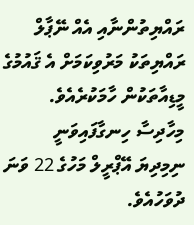ރައްޔިތުންނާއި އެއް ނޭޕާލް ރައްޔިތަކު މަރުވިކަމަށް އެ ޤައުމުގެ މީޑިއާތަކުން ހާމަކުރެއެވެ.
މިހާދިސާ ހިނގާފައިވަނީ ނިމިދިޔަ އޭޕްރީލް މަހުގެ 22 ވަނަ ދުވަހުއެވެ.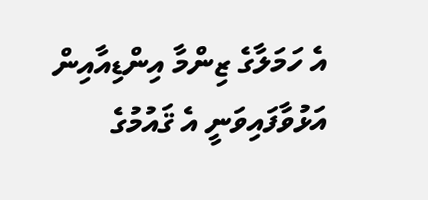އެ ހަމަލާގެ ޒިންމާ އިންޑިއާއިން އަޅުވާފައިވަނީ އެ ޤައުމުގެ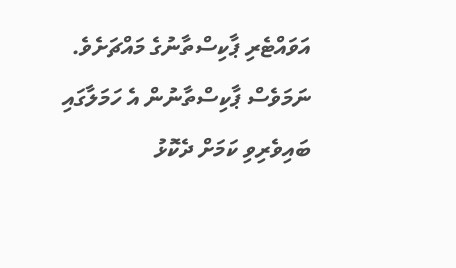އަވައްޓެރި ޕާކިސްތާނުގެ މައްޗަށެވެ. ނަމަވެސް ޕާކިސްތާނުން އެ ހަމަލާގައި ބައިވެރިވި ކަމަށް ދެކޮޅު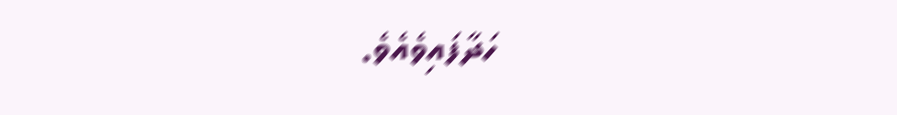ހަދާފައިވެއެވެ.